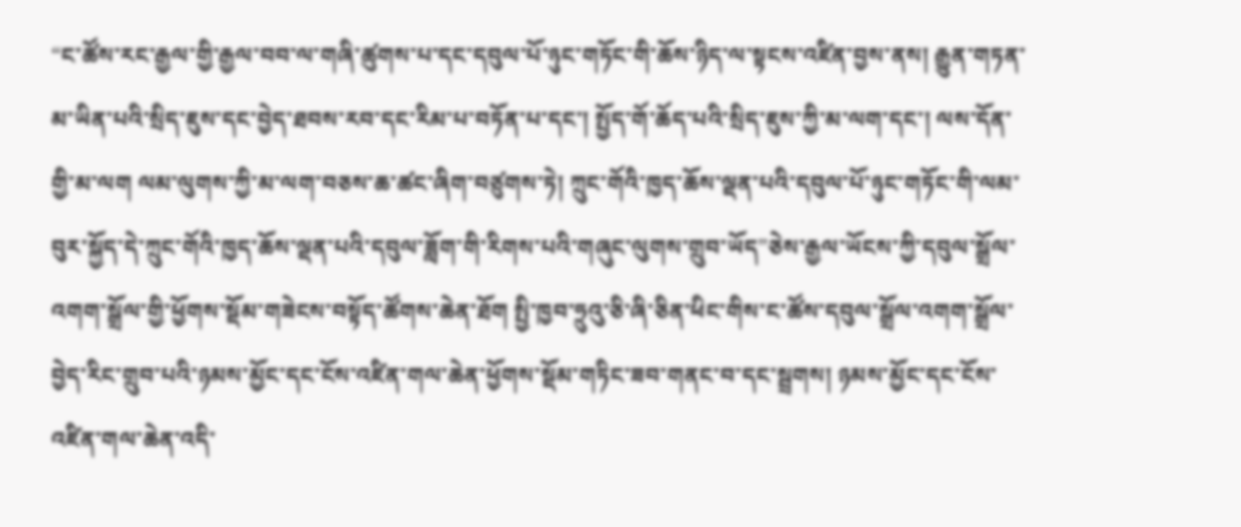“ང་ཚོས་རང་རྒྱལ་གྱི་རྒྱལ་བབ་ལ་གཞི་ཚུགས་པ་དང་དབུལ་པོ་ཉུང་གཏོང་གི་ཆོས་ཉིད་ལ་སྟངས་འཛིན་བྱས་ནས། རྒྱུན་གཏན་མ་ཡིན་པའི་སྲིད་ཇུས་དང་བྱེད་ཐབས་རབ་དང་རིམ་པ་བཏོན་པ་དང་། སྤྱོད་གོ་ཆོད་པའི་སྲིད་ཇུས་ཀྱི་མ་ལག་དང་། ལས་དོན་གྱི་མ་ལག ལམ་ལུགས་ཀྱི་མ་ལག་བཅས་ཆ་ཚང་ཞིག་བཙུགས་ཏེ། ཀྲུང་གོའི་ཁྱད་ཆོས་ལྡན་པའི་དབུལ་པོ་ཉུང་གཏོང་གི་ལམ་བུར་སྐྱོད་དེ་ཀྲུང་གོའི་ཁྱད་ཆོས་ལྡན་པའི་དབུལ་ཟློག་གི་རིགས་པའི་གཞུང་ལུགས་གྲུབ་ཡོད”ཅེས་རྒྱལ་ཡོངས་ཀྱི་དབུལ་སྒྲོལ་འགག་སྒྲོལ་གྱི་ཕྱོགས་སྡོམ་གཟེངས་བསྟོད་ཚོགས་ཆེན་ཐོག སྤྱི་ཁྱབ་ཧྲུའུ་ཅི་ཞི་ཅིན་ཕིང་གིས་ང་ཚོས་དབུལ་སྒྲོལ་འགག་སྒྲོལ་བྱེད་རིང་གྲུབ་པའི་ཉམས་མྱོང་དང་ངོས་འཛིན་གལ་ཆེན་ཕྱོགས་སྡོམ་གཏིང་ཟབ་གནང་བ་དང་སྦྲགས། ཉམས་མྱོང་དང་ངོས་འཛིན་གལ་ཆེན་འདི་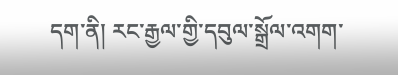དག་ནི། རང་རྒྱལ་གྱི་དབུལ་སྒྲོལ་འགག་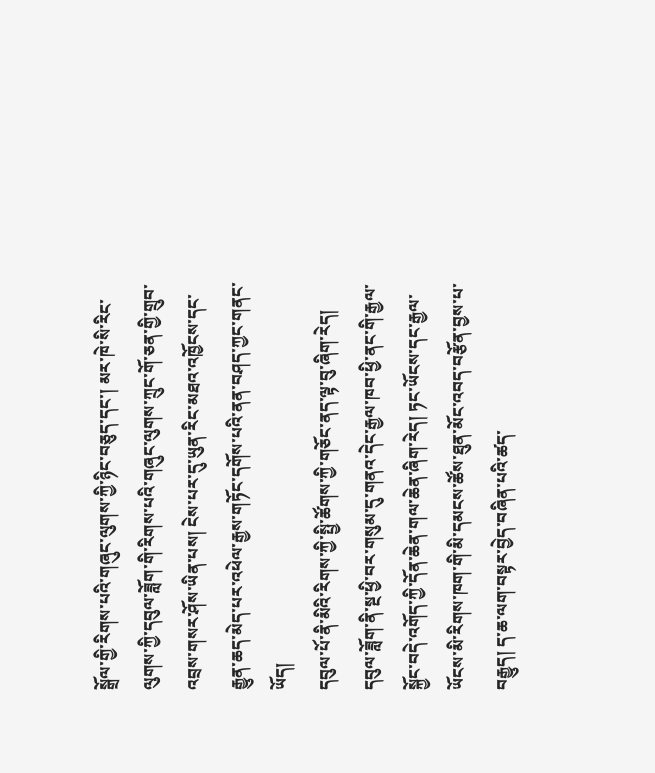སྒྲོལ་གྱི་རིགས་པའི་གཞུང་ལུགས་ཀྱི་ཉིང་བཅུད་དང་། མར་ཁེ་སི་རིང་ལུགས་ཀྱི་དབུལ་ཟློག་གི་རིགས་པའི་གཞུང་ལུགས་ཀྲུང་གོ་ཅན་གྱི་གྲུབ་འབྲས་གསར་ཤོས་ཡིན་པས། ངེས་པར་དུ་ཡུན་རིང་མཐའ་འཁྱོངས་དང་རྒྱུན་ཆད་མེད་པར་འཕེལ་རྒྱས་གཏོང་དགོས་པའི་ནན་བཤད་ཀྱང་གནང་ཡོད།
དབུལ་པོ་ནི་མིའི་རིགས་ཀྱི་སྤྱི་ཚོགས་ཀྱི་གཅོང་ནད་ལྟ་བུ་ཞིག་རེད། དབུལ་ཟློག་ནི་སྔ་ཕྱི་བར་གསུམ་དུ་གནའ་དེང་རྒྱལ་ཁབ་ཕྱི་ནང་གི་རྒྱལ་སྐྱོང་བདེ་འགོད་ཀྱི་དོན་ཆེན་གལ་ཆེན་ཞིག་རེད། ཏང་ཡོངས་དང་རྒྱལ་ཡོངས་མི་རིགས་ཁག་གི་མི་དམངས་ཚོས་ཐུན་མོང་འབད་བརྩོན་བྱས་པ་བརྒྱུད། ད་ཆ་ལག་བསྟར་བྱེད་བཞིན་པའི་ཚད་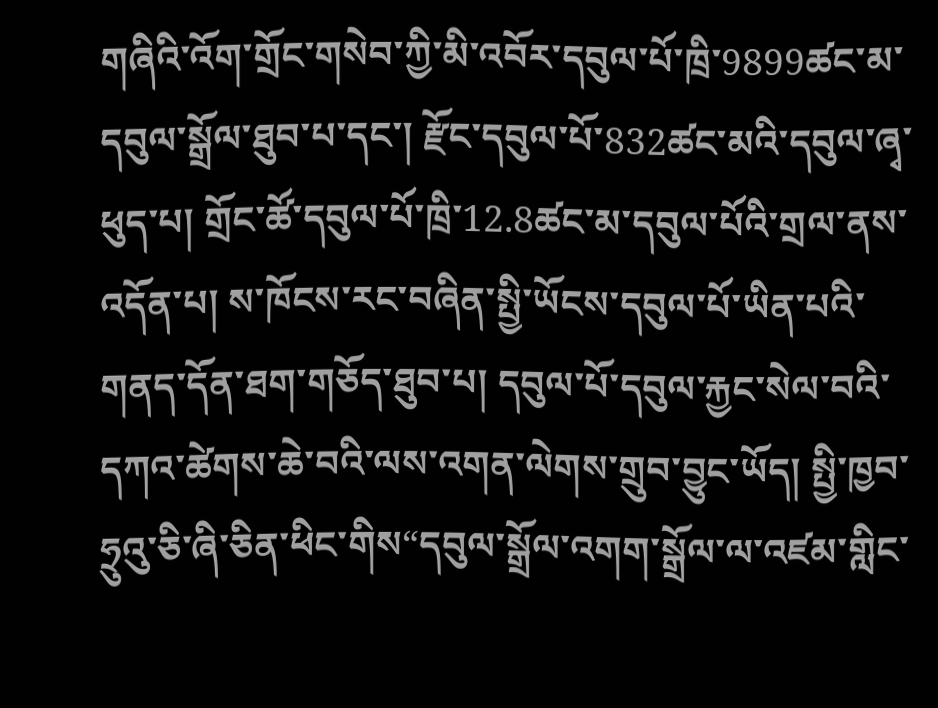གཞིའི་འོག་གྲོང་གསེབ་ཀྱི་མི་འབོར་དབུལ་པོ་ཁྲི་9899ཚང་མ་དབུལ་སྒྲོལ་ཐུབ་པ་དང་། རྫོང་དབུལ་པོ་832ཚང་མའི་དབུལ་ཞྭ་ཕུད་པ། གྲོང་ཚོ་དབུལ་པོ་ཁྲི་12.8ཚང་མ་དབུལ་པོའི་གྲལ་ནས་འདོན་པ། ས་ཁོངས་རང་བཞིན་སྤྱི་ཡོངས་དབུལ་པོ་ཡིན་པའི་གནད་དོན་ཐག་གཅོད་ཐུབ་པ། དབུལ་པོ་དབུལ་རྐྱང་སེལ་བའི་དཀའ་ཚེགས་ཆེ་བའི་ལས་འགན་ལེགས་གྲུབ་བྱུང་ཡོད། སྤྱི་ཁྱབ་ཧྲུའུ་ཅི་ཞི་ཅིན་ཕིང་གིས“དབུལ་སྒྲོལ་འགག་སྒྲོལ་ལ་འཛམ་གླིང་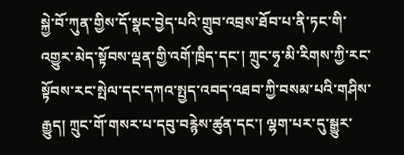སྐྱེ་བོ་ཀུན་གྱིས་དོ་སྣང་བྱེད་པའི་གྲུབ་འབྲས་ཐོབ་པ་ནི་ཏང་གི་འགྱུར་མེད་སྟོབས་ལྡན་གྱི་འགོ་ཁྲིད་དང་། ཀྲུང་ཧྭ་མི་རིགས་ཀྱི་རང་སྟོབས་རང་སྤེལ་དང་དཀའ་སྤྱད་འབད་འཐབ་ཀྱི་བསམ་པའི་གཤིས་རྒྱུད། ཀྲུང་གོ་གསར་པ་དབུ་བརྙེས་ཚུན་དང་། ལྷག་པར་དུ་སྒྱུར་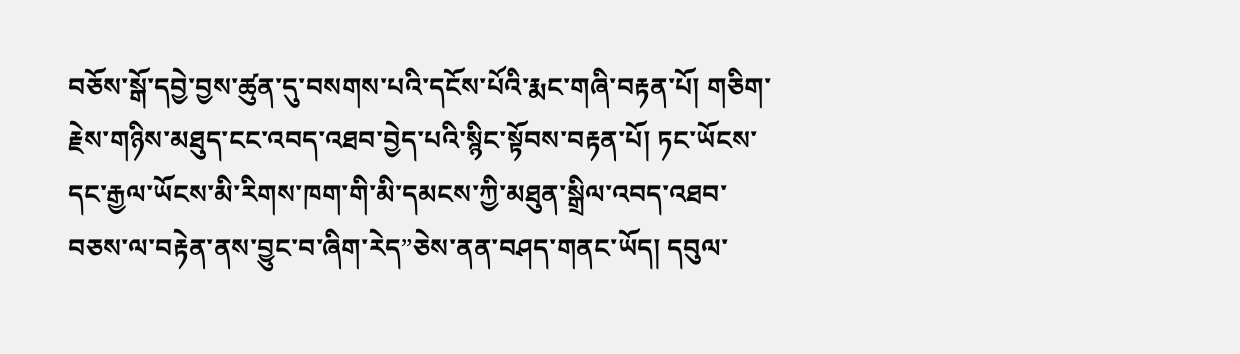བཅོས་སྒོ་དབྱེ་བྱས་ཚུན་དུ་བསགས་པའི་དངོས་པོའི་རྨང་གཞི་བརྟན་པོ། གཅིག་རྗེས་གཉིས་མཐུད་ངང་འབད་འཐབ་བྱེད་པའི་སྙིང་སྟོབས་བརྟན་པོ། ཏང་ཡོངས་དང་རྒྱལ་ཡོངས་མི་རིགས་ཁག་གི་མི་དམངས་ཀྱི་མཐུན་སྒྲིལ་འབད་འཐབ་བཅས་ལ་བརྟེན་ནས་བྱུང་བ་ཞིག་རེད”ཅེས་ནན་བཤད་གནང་ཡོད། དབུལ་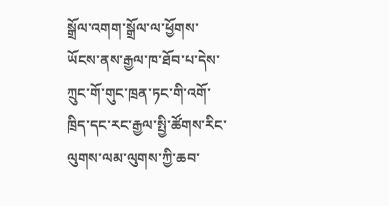སྒྲོལ་འགག་སྒྲོལ་ལ་ཕྱོགས་ཡོངས་ནས་རྒྱལ་ཁ་ཐོབ་པ་དེས་ཀྲུང་གོ་གུང་ཁྲན་ཏང་གི་འགོ་ཁྲིད་དང་རང་རྒྱལ་སྤྱི་ཚོགས་རིང་ལུགས་ལམ་ལུགས་ཀྱི་ཆབ་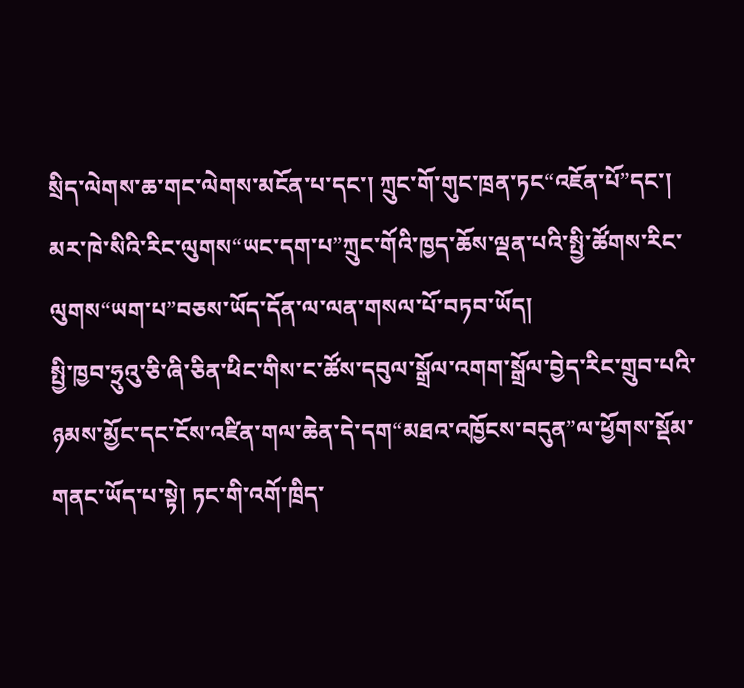སྲིད་ལེགས་ཆ་གང་ལེགས་མངོན་པ་དང་། ཀྲུང་གོ་གུང་ཁྲན་ཏང“འཇོན་པོ”དང་། མར་ཁེ་སིའི་རིང་ལུགས“ཡང་དག་པ”ཀྲུང་གོའི་ཁྱད་ཆོས་ལྡན་པའི་སྤྱི་ཚོགས་རིང་ལུགས“ཡག་པ”བཅས་ཡོད་དོན་ལ་ལན་གསལ་པོ་བཏབ་ཡོད།
སྤྱི་ཁྱབ་ཧྲུའུ་ཅི་ཞི་ཅིན་ཕིང་གིས་ང་ཚོས་དབུལ་སྒྲོལ་འགག་སྒྲོལ་བྱེད་རིང་གྲུབ་པའི་ཉམས་མྱོང་དང་ངོས་འཛིན་གལ་ཆེན་དེ་དག“མཐའ་འཁྱོངས་བདུན”ལ་ཕྱོགས་སྡོམ་གནང་ཡོད་པ་སྟེ། ཏང་གི་འགོ་ཁྲིད་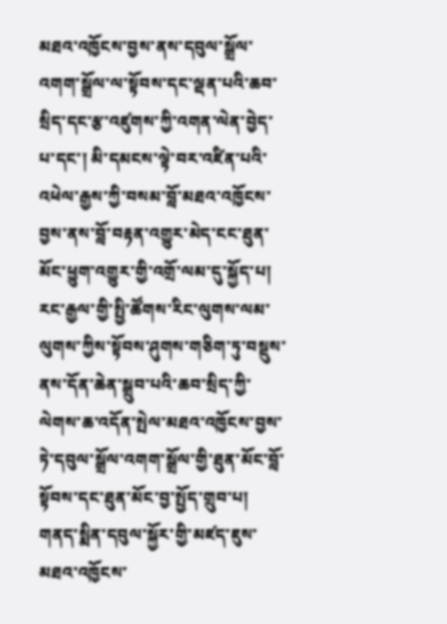མཐའ་འཁྱོངས་བྱས་ནས་དབུལ་སྒྲོལ་འགག་སྒྲོལ་ལ་སྟོབས་དང་ལྡན་པའི་ཆབ་སྲིད་དང་རྩ་འཛུགས་ཀྱི་འགན་ལེན་བྱེད་པ་དང་། མི་དམངས་ལྟེ་བར་འཛིན་པའི་འཕེལ་རྒྱས་ཀྱི་བསམ་བློ་མཐའ་འཁྱོངས་བྱས་ནས་བློ་བརྟན་འགྱུར་མེད་ངང་ཐུན་མོང་ཕྱུག་འགྱུར་གྱི་འགྲོ་ལམ་དུ་སྐྱོད་པ། རང་རྒྱལ་གྱི་སྤྱི་ཚོགས་རིང་ལུགས་ལམ་ལུགས་ཀྱིས་སྟོབས་ཤུགས་གཅིག་ཏུ་བསྡུས་ནས་དོན་ཆེན་སྒྲུབ་པའི་ཆབ་སྲིད་ཀྱི་ལེགས་ཆ་འདོན་སྤེལ་མཐའ་འཁྱོངས་བྱས་ཏེ་དབུལ་སྒྲོལ་འགག་སྒྲོལ་གྱི་ཐུན་མོང་བློ་སྟོབས་དང་ཐུན་མོང་བྱ་སྤྱོད་གྲུབ་པ། གནད་སྨིན་དབུལ་སྐྱོར་གྱི་མཛད་ཇུས་མཐའ་འཁྱོངས་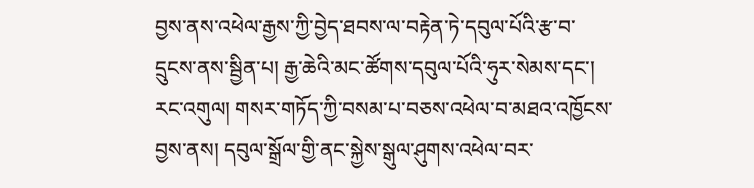བྱས་ནས་འཕེལ་རྒྱས་ཀྱི་བྱེད་ཐབས་ལ་བརྟེན་ཏེ་དབུལ་པོའི་རྩ་བ་དྲུངས་ནས་སྦྱིན་པ། རྒྱ་ཆེའི་མང་ཚོགས་དབུལ་པོའི་ཧུར་སེམས་དང་། རང་འགུལ། གསར་གཏོད་ཀྱི་བསམ་པ་བཅས་འཕེལ་བ་མཐའ་འཁྱོངས་བྱས་ནས། དབུལ་སྒྲོལ་གྱི་ནང་སྐྱེས་སྒུལ་ཤུགས་འཕེལ་བར་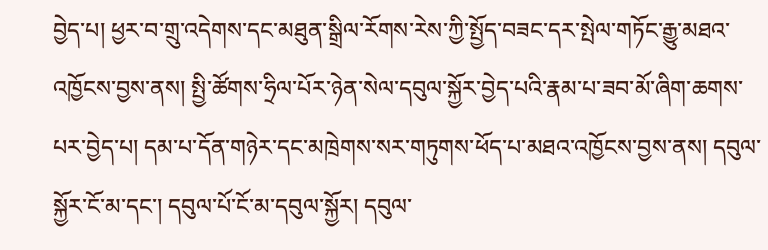བྱེད་པ། ཕྱར་བ་གྲུ་འདེགས་དང་མཐུན་སྒྲིལ་རོགས་རེས་ཀྱི་སྤྱོད་བཟང་དར་སྤེལ་གཏོང་རྒྱུ་མཐའ་འཁྱོངས་བྱས་ནས། སྤྱི་ཚོགས་ཧྲིལ་པོར་ཉེན་སེལ་དབུལ་སྐྱོར་བྱེད་པའི་རྣམ་པ་ཟབ་མོ་ཞིག་ཆགས་པར་བྱེད་པ། དམ་པ་དོན་གཉེར་དང་མཁྲེགས་སར་གཏུགས་ཕོད་པ་མཐའ་འཁྱོངས་བྱས་ནས། དབུལ་སྐྱོར་ངོ་མ་དང་། དབུལ་པོ་ངོ་མ་དབུལ་སྐྱོར། དབུལ་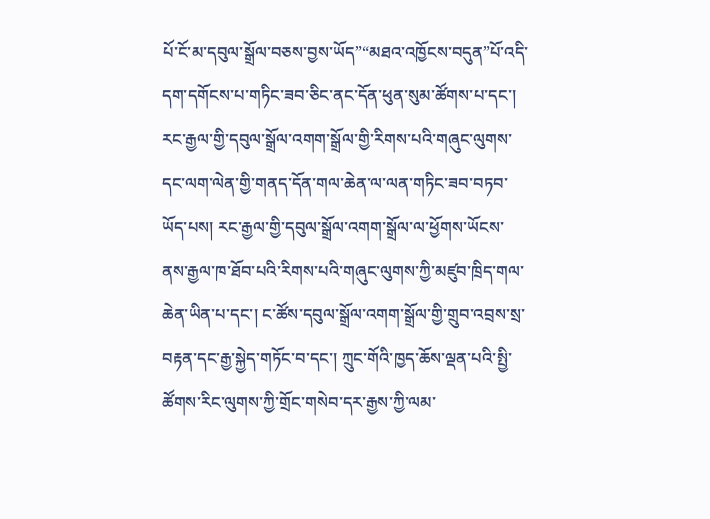པོ་ངོ་མ་དབུལ་སྒྲོལ་བཅས་བྱས་ཡོད”“མཐའ་འཁྱོངས་བདུན”པོ་འདི་དག་དགོངས་པ་གཏིང་ཟབ་ཅིང་ནང་དོན་ཕུན་སུམ་ཚོགས་པ་དང་། རང་རྒྱལ་གྱི་དབུལ་སྒྲོལ་འགག་སྒྲོལ་གྱི་རིགས་པའི་གཞུང་ལུགས་དང་ལག་ལེན་གྱི་གནད་དོན་གལ་ཆེན་ལ་ལན་གཏིང་ཟབ་བཏབ་ཡོད་པས། རང་རྒྱལ་གྱི་དབུལ་སྒྲོལ་འགག་སྒྲོལ་ལ་ཕྱོགས་ཡོངས་ནས་རྒྱལ་ཁ་ཐོབ་པའི་རིགས་པའི་གཞུང་ལུགས་ཀྱི་མཛུབ་ཁྲིད་གལ་ཆེན་ཡིན་པ་དང་། ང་ཚོས་དབུལ་སྒྲོལ་འགག་སྒྲོལ་གྱི་གྲུབ་འབྲས་སྲ་བརྟན་དང་རྒྱ་སྐྱེད་གཏོང་བ་དང་། ཀྲུང་གོའི་ཁྱད་ཆོས་ལྡན་པའི་སྤྱི་ཚོགས་རིང་ལུགས་ཀྱི་གྲོང་གསེབ་དར་རྒྱས་ཀྱི་ལམ་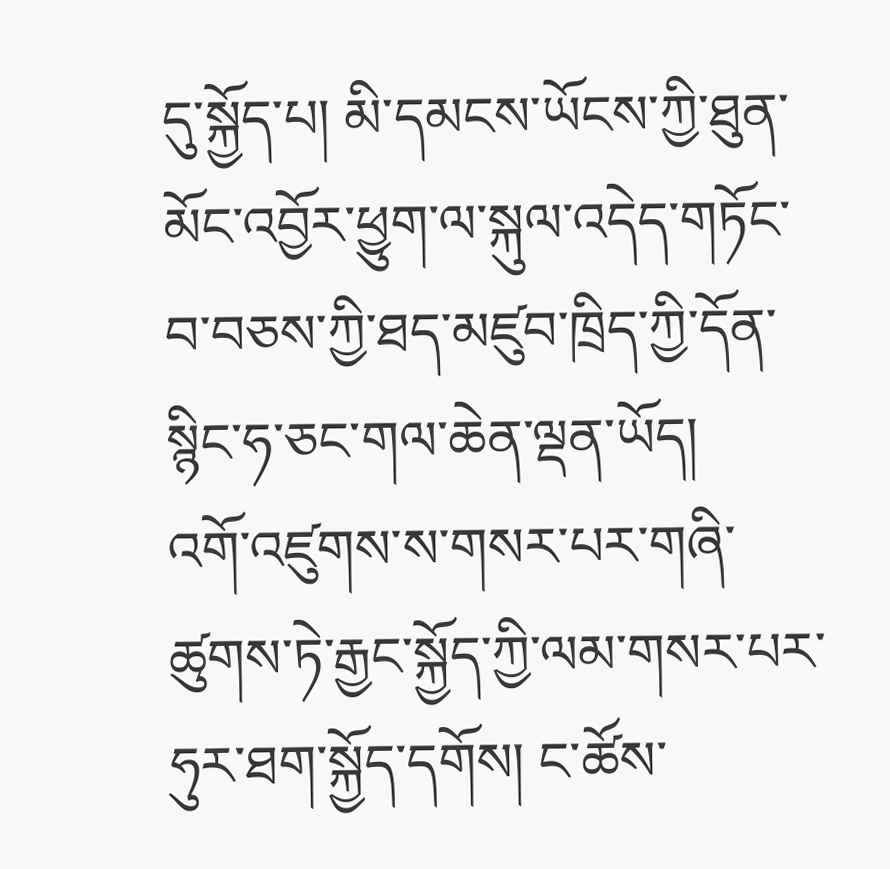དུ་སྐྱོད་པ། མི་དམངས་ཡོངས་ཀྱི་ཐུན་མོང་འབྱོར་ཕྱུག་ལ་སྐུལ་འདེད་གཏོང་བ་བཅས་ཀྱི་ཐད་མཛུབ་ཁྲིད་ཀྱི་དོན་སྙིང་ཧ་ཅང་གལ་ཆེན་ལྡན་ཡོད།
འགོ་འཛུགས་ས་གསར་པར་གཞི་ཚུགས་ཏེ་རྒྱང་སྐྱོད་ཀྱི་ལམ་གསར་པར་ཧུར་ཐག་སྐྱོད་དགོས། ང་ཚོས་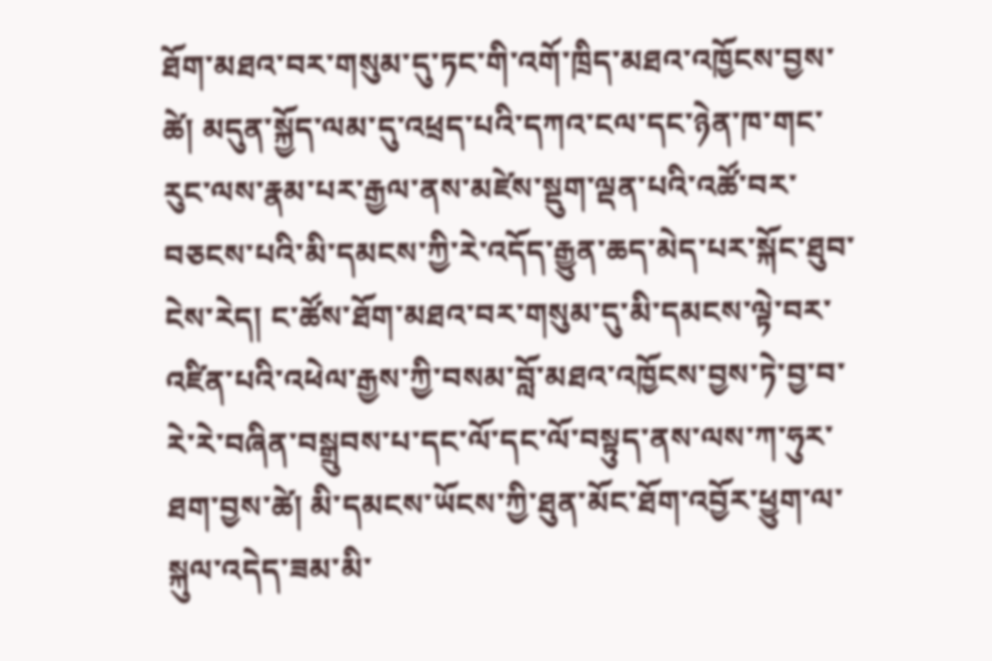ཐོག་མཐའ་བར་གསུམ་དུ་ཏང་གི་འགོ་ཁྲིད་མཐའ་འཁྱོངས་བྱས་ཚེ། མདུན་སྐྱོད་ལམ་དུ་འཕྲད་པའི་དཀའ་ངལ་དང་ཉེན་ཁ་གང་རུང་ལས་རྣམ་པར་རྒྱལ་ནས་མཛེས་སྡུག་ལྡན་པའི་འཚོ་བར་བཅངས་པའི་མི་དམངས་ཀྱི་རེ་འདོད་རྒྱུན་ཆད་མེད་པར་སྐོང་ཐུབ་ངེས་རེད། ང་ཚོས་ཐོག་མཐའ་བར་གསུམ་དུ་མི་དམངས་ལྟེ་བར་འཛིན་པའི་འཕེལ་རྒྱས་ཀྱི་བསམ་བློ་མཐའ་འཁྱོངས་བྱས་ཏེ་བྱ་བ་རེ་རེ་བཞིན་བསྒྲུབས་པ་དང་ལོ་དང་ལོ་བསྟུད་ནས་ལས་ཀ་ཧུར་ཐག་བྱས་ཚེ། མི་དམངས་ཡོངས་ཀྱི་ཐུན་མོང་ཐོག་འབྱོར་ཕྱུག་ལ་སྐུལ་འདེད་ཟམ་མི་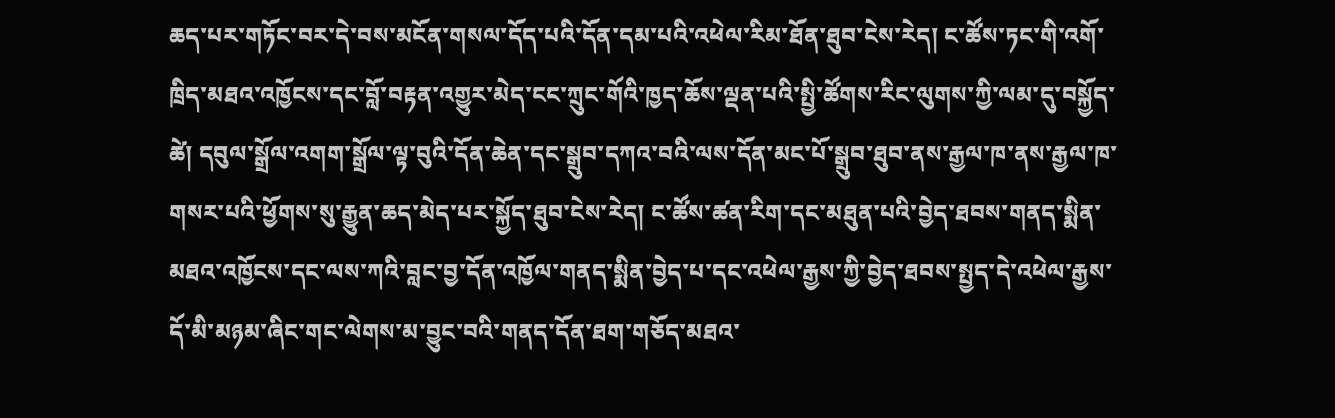ཆད་པར་གཏོང་བར་དེ་བས་མངོན་གསལ་དོད་པའི་དོན་དམ་པའི་འཕེལ་རིམ་ཐོན་ཐུབ་ངེས་རེད། ང་ཚོས་ཏང་གི་འགོ་ཁྲིད་མཐའ་འཁྱོངས་དང་བློ་བརྟན་འགྱུར་མེད་ངང་ཀྲུང་གོའི་ཁྱད་ཆོས་ལྡན་པའི་སྤྱི་ཚོགས་རིང་ལུགས་ཀྱི་ལམ་དུ་བསྐྱོད་ཚེ། དབུལ་སྒྲོལ་འགག་སྒྲོལ་ལྟ་བུའི་དོན་ཆེན་དང་སྒྲུབ་དཀའ་བའི་ལས་དོན་མང་པོ་སྒྲུབ་ཐུབ་ནས་རྒྱལ་ཁ་ནས་རྒྱལ་ཁ་གསར་པའི་ཕྱོགས་སུ་རྒྱུན་ཆད་མེད་པར་སྐྱོད་ཐུབ་ངེས་རེད། ང་ཚོས་ཚན་རིག་དང་མཐུན་པའི་བྱེད་ཐབས་གནད་སྨིན་མཐའ་འཁྱོངས་དང་ལས་ཀའི་བླང་བྱ་དོན་འཁྱོལ་གནད་སྨིན་བྱེད་པ་དང་འཕེལ་རྒྱས་ཀྱི་བྱེད་ཐབས་སྤྱད་དེ་འཕེལ་རྒྱས་དོ་མི་མཉམ་ཞིང་གང་ལེགས་མ་བྱུང་བའི་གནད་དོན་ཐག་གཅོད་མཐའ་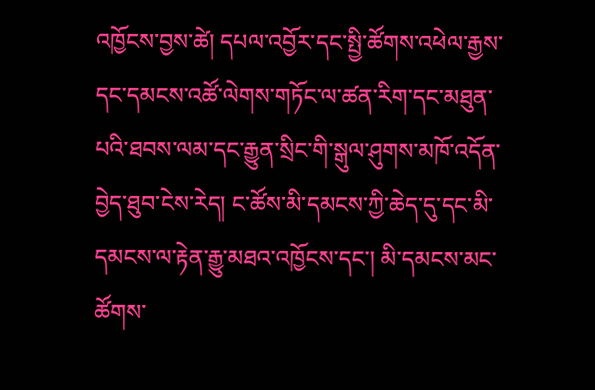འཁྱོངས་བྱས་ཚེ། དཔལ་འབྱོར་དང་སྤྱི་ཚོགས་འཕེལ་རྒྱས་དང་དམངས་འཚོ་ལེགས་གཏོང་ལ་ཚན་རིག་དང་མཐུན་པའི་ཐབས་ལམ་དང་རྒྱུན་སྲིང་གི་སྒུལ་ཤུགས་མཁོ་འདོན་བྱེད་ཐུབ་ངེས་རེད། ང་ཚོས་མི་དམངས་ཀྱི་ཆེད་དུ་དང་མི་དམངས་ལ་རྟེན་རྒྱུ་མཐའ་འཁྱོངས་དང་། མི་དམངས་མང་ཚོགས་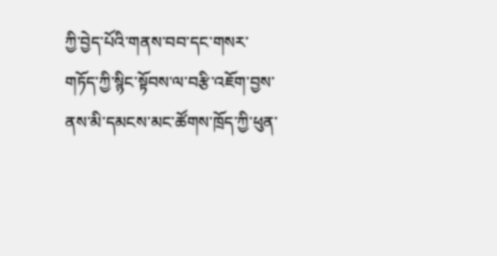ཀྱི་བྱེད་པོའི་གནས་བབ་དང་གསར་གཏོད་ཀྱི་སྙིང་སྟོབས་ལ་བརྩི་འཇོག་བྱས་ནས་མི་དམངས་མང་ཚོགས་ཁྲོད་ཀྱི་ཕུན་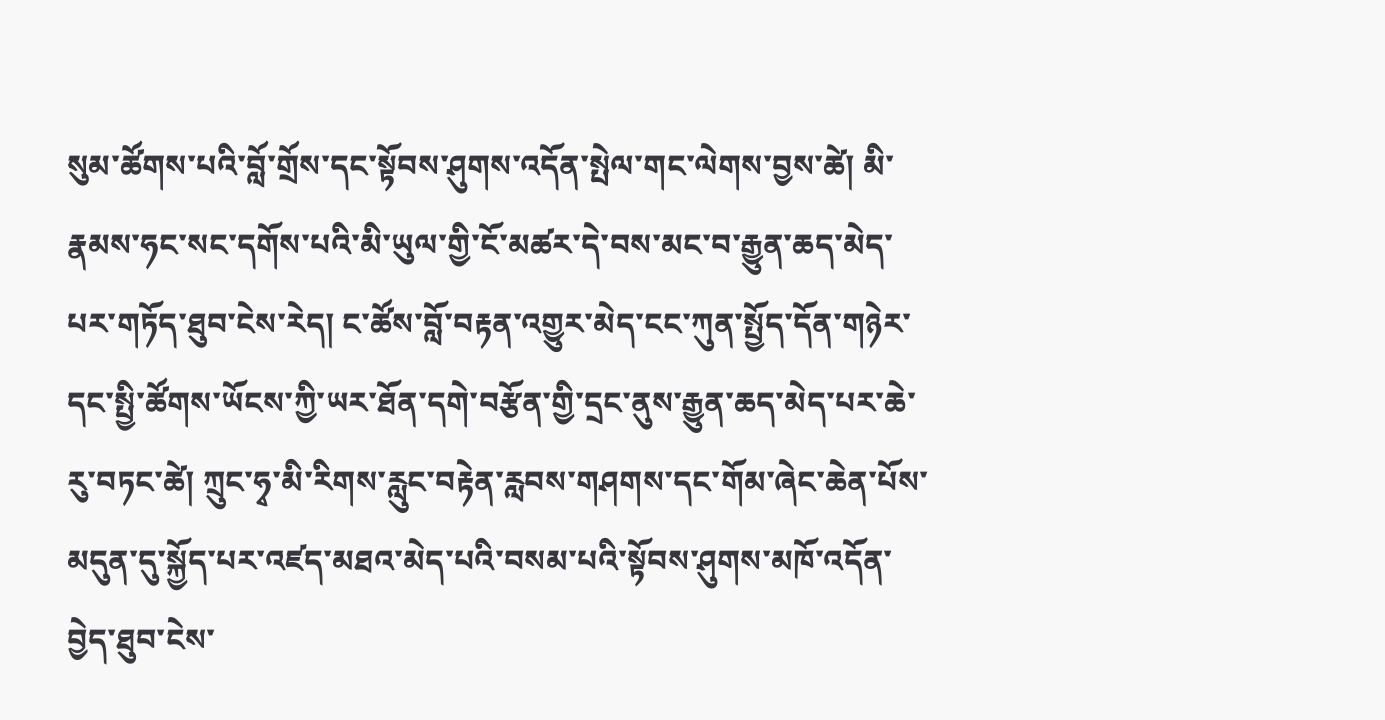སུམ་ཚོགས་པའི་བློ་གྲོས་དང་སྟོབས་ཤུགས་འདོན་སྤེལ་གང་ལེགས་བྱས་ཚེ། མི་རྣམས་ཧང་སང་དགོས་པའི་མི་ཡུལ་གྱི་ངོ་མཚར་དེ་བས་མང་བ་རྒྱུན་ཆད་མེད་པར་གཏོད་ཐུབ་ངེས་རེད། ང་ཚོས་བློ་བརྟན་འགྱུར་མེད་ངང་ཀུན་སྤྱོད་དོན་གཉེར་དང་སྤྱི་ཚོགས་ཡོངས་ཀྱི་ཡར་ཐོན་དགེ་བརྩོན་གྱི་དྲང་ནུས་རྒྱུན་ཆད་མེད་པར་ཆེ་རུ་བཏང་ཚེ། ཀྲུང་ཧྭ་མི་རིགས་རླུང་བརྟེན་རླབས་གཤགས་དང་གོམ་ཞེང་ཆེན་པོས་མདུན་དུ་སྐྱོད་པར་འཛད་མཐའ་མེད་པའི་བསམ་པའི་སྟོབས་ཤུགས་མཁོ་འདོན་བྱེད་ཐུབ་ངེས་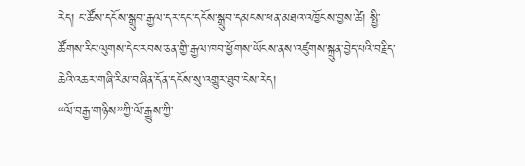རེད། ང་ཚོས་དངོས་སྒྲུབ་རྒྱལ་དར་དང་དངོས་སྒྲུབ་དམངས་ཕན་མཐའ་འཁྱོངས་བྱས་ཚེ། སྤྱི་ཚོགས་རིང་ལུགས་དེང་རབས་ཅན་གྱི་རྒྱལ་ཁབ་ཕྱོགས་ཡོངས་ནས་འཛུགས་སྐྲུན་བྱེད་པའི་བརྗིད་ཆེའི་འཆར་གཞི་རིམ་བཞིན་དོན་དངོས་སུ་འགྱུར་ཐུབ་ངེས་རེད།
“ལོ་བརྒྱ་གཉིས”ཀྱི་ལོ་རྒྱུས་ཀྱི་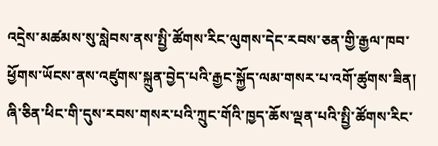འདྲེས་མཚམས་སུ་སླེབས་ནས་སྤྱི་ཚོགས་རིང་ལུགས་དེང་རབས་ཅན་གྱི་རྒྱལ་ཁབ་ཕྱོགས་ཡོངས་ནས་འཛུགས་སྐྲུན་བྱེད་པའི་རྒྱང་སྐྱོད་ལམ་གསར་པ་འགོ་ཚུགས་ཟིན། ཞི་ཅིན་ཕིང་གི་དུས་རབས་གསར་པའི་ཀྲུང་གོའི་ཁྱད་ཆོས་ལྡན་པའི་སྤྱི་ཚོགས་རིང་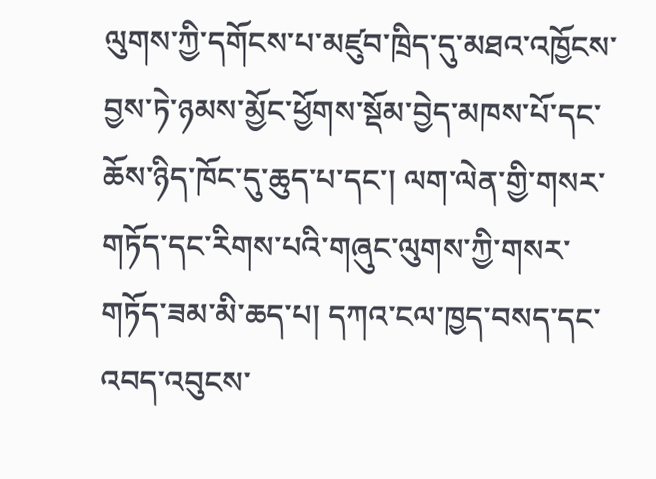ལུགས་ཀྱི་དགོངས་པ་མཛུབ་ཁྲིད་དུ་མཐའ་འཁྱོངས་བྱས་ཏེ་ཉམས་མྱོང་ཕྱོགས་སྡོམ་བྱེད་མཁས་པོ་དང་ཆོས་ཉིད་ཁོང་དུ་ཆུད་པ་དང་། ལག་ལེན་གྱི་གསར་གཏོད་དང་རིགས་པའི་གཞུང་ལུགས་ཀྱི་གསར་གཏོད་ཟམ་མི་ཆད་པ། དཀའ་ངལ་ཁྱད་བསད་དང་འབད་འབུངས་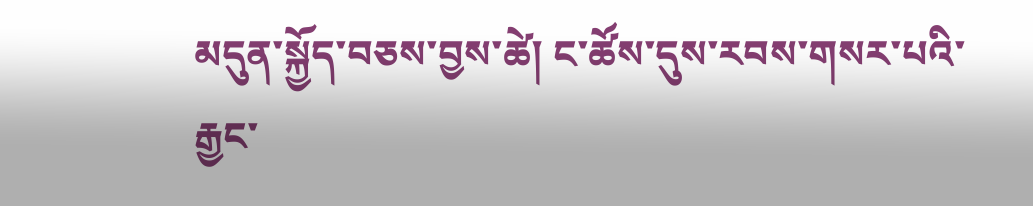མདུན་སྐྱོད་བཅས་བྱས་ཚེ། ང་ཚོས་དུས་རབས་གསར་པའི་རྒྱང་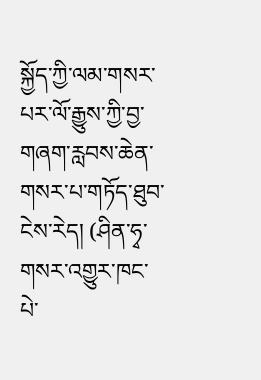སྐྱོད་ཀྱི་ལམ་གསར་པར་ལོ་རྒྱུས་ཀྱི་བྱ་གཞག་རླབས་ཆེན་གསར་པ་གཏོད་ཐུབ་ངེས་རེད། (ཤིན་ཧྭ་གསར་འགྱུར་ཁང་པེ་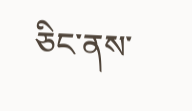ཅིང་ནས་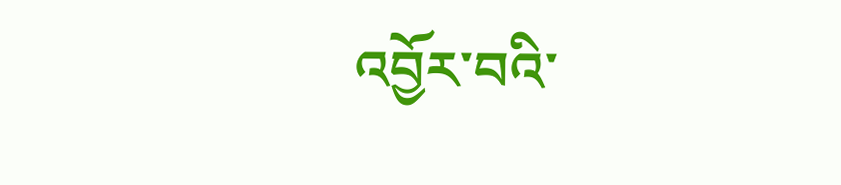འབྱོར་བའི་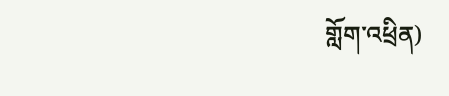གློག་འཕྲིན)